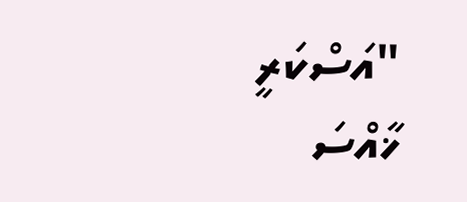"އަސްކަރީ ޚާއްސަ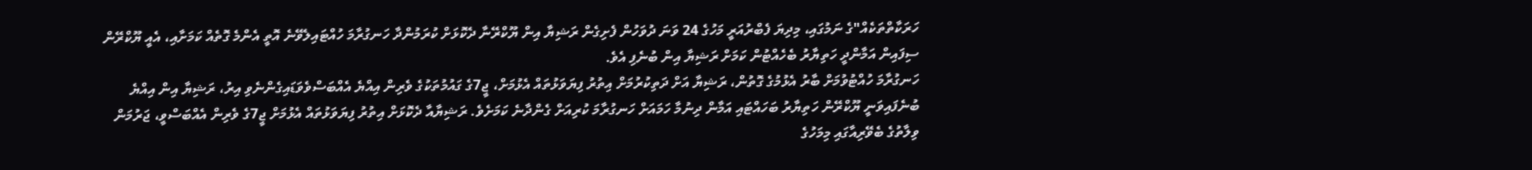ހަރަކާތްތަކެއް"ގެ ނަމުގައި، މިދިޔަ ފެބްރުއަރީ މަހުގެ 24 ވަނަ ދުވަހުން ފެށިގެން ރަޝިޔާ އިން ޔޫކްރޭނާ ދެކޮޅަށް ކުރަމުންދާ ހަނގުރާމަ ހުއްޓައިލެވޭނެ އޮތީ އެންމެ ގޮތެއް ކަމަށާއި، އެއީ ޔޫކްރޭން ސިފައިން އަމާންދީ ހަތިޔާރު ބެހެއްޓުން ކަމަށް ރަޝިޔާ އިން ބުނެފި އެވެ.
ހަނގުރާމަ ހުއްޓުވުމަށް ބާރު އެޅުމުގެ ގޮތުން، ރަޝިޔާ އަށް ދަތިކުރުމަށް އިތުރު ފިޔަވަޅުތައް އެޅުމަށް، ޖީ7ގެ ގައުމުތަކުގެ ވެރިން އިއްޔެ އެއްބަސްވެވަޑައިގެންނެވި އިރު، ރަޝިޔާ އިން އިއްޔެ ބުނެފައިވަނީ ޔޫކްރޭން ހަތިޔާރު ބަހައްޓައި އަމާން ދިނުމާ ހަމައަށް ހަނގުރާމަ ކުރިއަށް ގެންދާނެ ކަމަށެވެ. ރަޝިޔާއާ ދެކޮޅަށް އިތުރު ފިޔަވަޅުތައް އެޅުމަށް ޖީ7ގެ ވެރިން އެއްބަސްވީ، ޖަރުމަން ވިލާތުގެ ބެވޭރިއާގައި މިމަހުގެ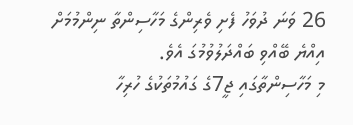26 ވަނަ ދުވަހު ފެށި ވެރިންގެ މަހާސިންތާ ނިންމުމަށް އިއްޔެ ބޭއްވި ބައްދަލުވުމުގަ އެވެ.
މި މަހާސިންތާގައި ޖީ7ގެ ގައުމުތަކުގެ ހުރިހާ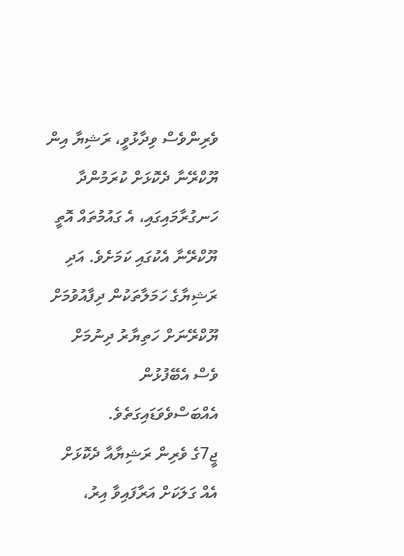ވެރިންވެސް ވިދާޅުވީ، ރަޝިޔާ އިން ޔޫކްރޭނާ ދެކޮޅަށް ކުރަމުންދާ ހަނގުރާމައިގައި، އެ ގައުމުތައް އޮތީ ޔޫކްރޭނާ އެކުގައި ކަމަށެވެ. އަދި ރަޝިޔާގެ ހަމަލާތަކުން ދިފާއުވުމަށް ޔޫކްރޭނަށް ހަތިޔާރު ދިނުމަށް ވެސް އެބޭފުޅުން އެއްބަސްވެވަޑައިގަތެވެ.
ޖީ7ގެ ވެރިން ރަޝިޔާއާ ދެކޮޅަށް އެއް ގަލަކަށް އަރާފައިވާ އިރު،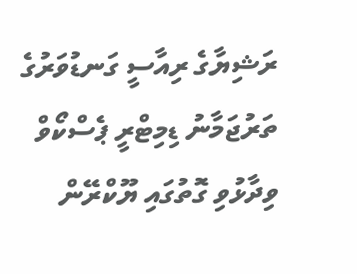ރަޝިޔާގެ ރިއާސީ ގަނޑުވަރުގެ ތަރުޖަމާނު ޑިމިޓްރީ ޕެސްކޯވް ވިދާޅުވި ގޮތުގައި ޔޫކްރޭން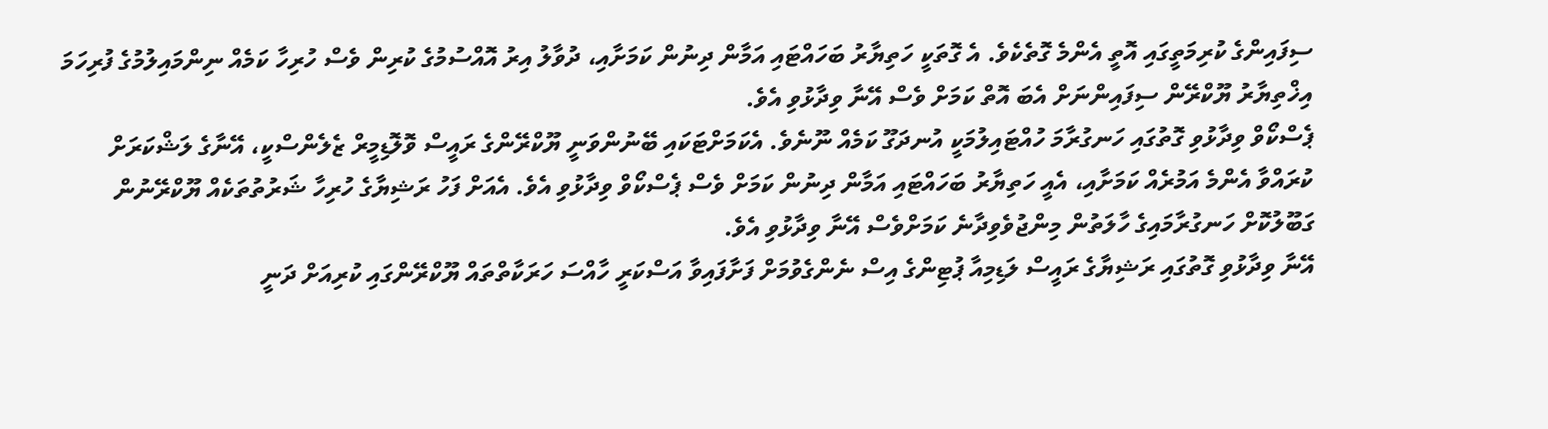ސިފައިންގެ ކުރިމަތީގައި އޮތީ އެންމެ ގޮތެކެވެ. އެ ގޮތަކީ ހަތިޔާރު ބަހައްޓައި އަމާން ދިނުން ކަމަށާއި، ދުވާލު އިރު އޮއްސުމުގެ ކުރިން ވެސް ހުރިހާ ކަމެއް ނިންމައިލުމުގެ ފުރިހަމަ އިޚްތިޔާރު ޔޫކްރޭން ސިފައިންނަށް އެބަ އޮތް ކަމަށް ވެސް އޭނާ ވިދާޅުވި އެވެ.
ޕެސްކޯވް ވިދާޅުވި ގޮތުގައި ހަނގުރާމަ ހުއްޓައިލުމަކީ އުނދަގޫ ކަމެއް ނޫނެވެ. އެކަމަށްޓަކައި ބޭނުންވަނީ ޔޫކްރޭންގެ ރައީސް ވޮލޮޑިމީރް ޒެލެންސްކީ، އޭނާގެ ލަޝްކަރަށް ކުރައްވާ އެންމެ އަމުރެއް ކަމަށާއި، އެއީ ހަތިޔާރު ބަހައްޓައި އަމާން ދިނުން ކަމަށް ވެސް ޕެސްކޯވް ވިދާޅުވި އެވެ. އެއަށް ފަހު ރަޝިޔާގެ ހުރިހާ ޝަރުތުތަކެއް ޔޫކްރޭނުން ގަބޫލުކޮށް ހަނގުރާމައިގެ ހާލަތުން މިންޖުވެވިދާނެ ކަމަށްވެސް އޭނާ ވިދާޅުވި އެވެ.
އޭނާ ވިދާޅުވި ގޮތުގައި ރަޝިޔާގެ ރައީސް ލަޑިމިއާ ޕުޓިންގެ އިސް ނެންގެވުމަށް ފަށާފައިވާ އަސްކަރީ ހާއްސަ ހަރަކާތްތައް ޔޫކްރޭންގައި ކުރިއަށް ދަނީ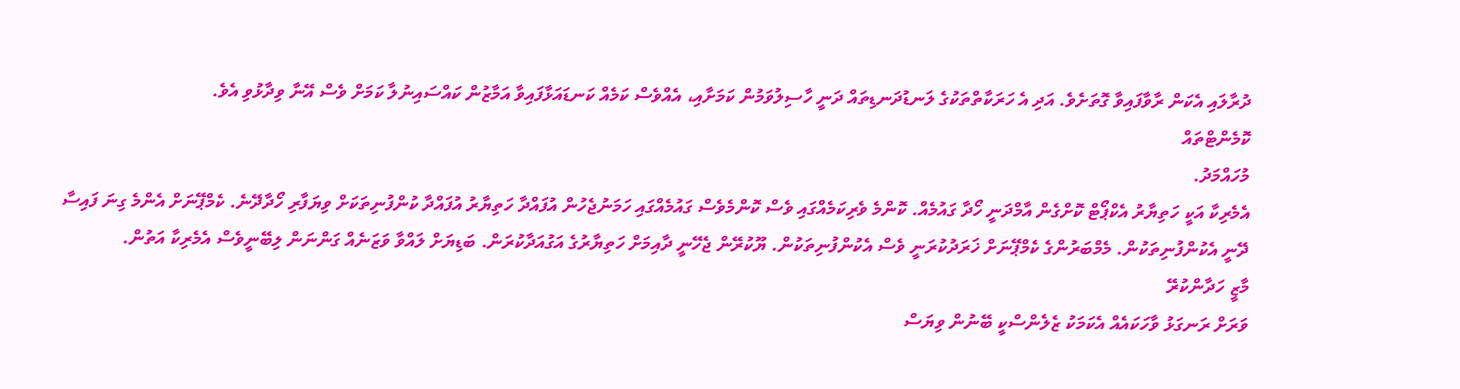ދުރާލައި އެކަން ރާވާފައިވާ ގޮތަށެވެ. އަދި އެ ހަރަކާތްތަކުގެ ލަނޑުދަނޑިތައް ދަނީ ހާސިލުވަމުން ކަމަށާއި، އެއްވެސް ކަމެއް ކަނޑައަޅާފައިވާ އަމާޒުން ކައްސައިނުލާ ކަމަށް ވެސް އޭނާ ވިދާޅުވި އެވެ.
ކޮމެންޓްތައް
މުހައްމަދު.
އެމެރިކާ އަކީ ހަތިޔާރު އެކްޕޯޓް ކޮށްގެން އާމްދަނީ ހޯދާ ގައުމެއް. ކޮންމެ ވެރިކަމެއްގައި ވެސް ކޮންމެވެސް ގައުމެއްގައި ހަމަނުޖެހުން އުފައްދާ ހަތިޔާރު އުފައްދާ ކުންފުނިތަކަށް ވިޔަފާރި ހޯދާދޭނެ. ކެމްޕޭނަށް އެންމެ ގިނަ ފައިސާ ދޭނީ އެކުންފުނިތަކުން. މެމްބަރުންގެ ކެމްޕޭނަށް ޚަރަދުކުރަނީ ވެސް އެކުންފުނިތަކުން. ޔޫކުރޭން ޖެހޭނީ ދާއިމަށް ހަތިޔާރުގެ އަގުއަދާކުރަން. ބަޑިޔަށް ލައްވާ ވަޒަނެއް ގަންނަން ލިބޭނީވެސް އެމެރިކާ އަތުން.
މާޒީ ހަދާންކުރޭ
ވަރަށް ރަނގަޅު ވާހަކައެއް އެކަމަކު ޒެލެންސްކީ ބޭނުން ވިޔަސް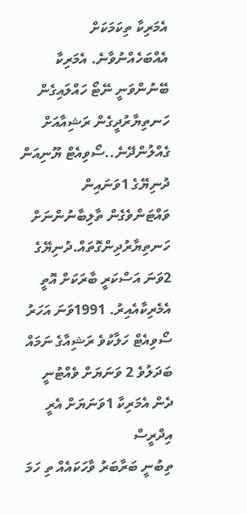އެމަރިކާ ތިކަމަކަށް އެއްބަހެއްނުވާނެ. އެމަރިކާ ބޭނުންވަނީ ނޭޓޯ ހައްލައިގެން ހަނތިޔާރުދީގެން ރަޝިއާއަށް ގެއްލުންދޭނެ..ސޯވިއެޓް ޔޫނިއަން ދުނިޔޭގެ 1ވަނައިން ވައްޓަންވެގެން ތާލިބާނުންނަށް ހަނތިޔާރުދިންގޮތައް.ދުނިޔޭގެ 2ވަނަ އަސްކަރީ ބާރަކަށް އޮތީ އެމެރިކާއެއިރު. 1991ވަނަ އަހަރު ސޯވިއެޓް ހަލާކުވެ ރަޝިއާގެ ނަމައް ބަދަލުވެ 2 ވަނަޔަށް ވެއްޓުނީ ދެން އެމަރިކާ 1ވަނަޔަށް އެރީ
އިދްރީސް
ތިބުނީ ބަރާބަރު ވާހަކައެއް ތި ހަމަ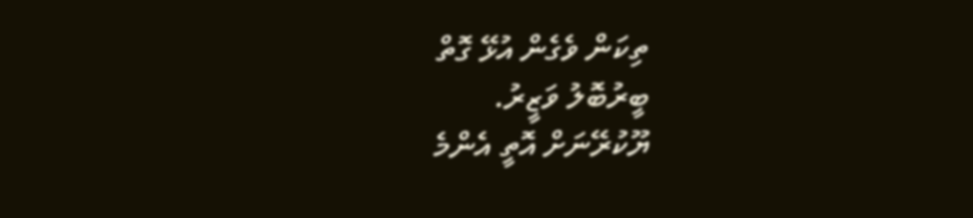ތިކަން ވެގެން އުޅޭ ގޮތް
ބީރުބޮލު ވަޒީރު.
ޔޫކުރޭނަށް އޮތީ އެންމެ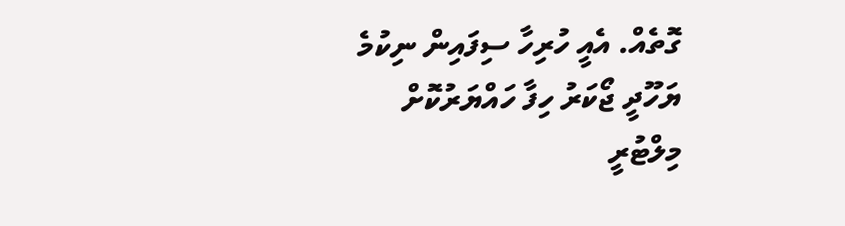ގޮތެއް. އެއީ ހުރިހާ ސިފައިން ނިކުމެ ޔަހޫދީ ޖޯކަރު ހިފާ ހައްޔަރުކޮށް މިލްޓުރީ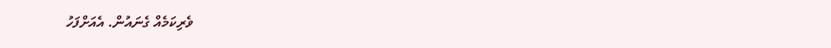ވެރިކަމެއް ގެނައުން. އެއަށްފަހު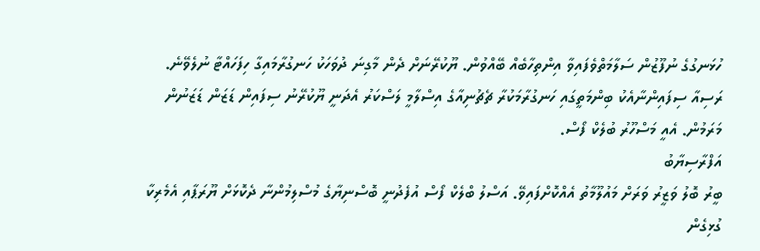ހުޅަނގުގެ ނުފޫޒުން ސަލާމަތްވެފައިވާ އިންތިހާބެއް ބޭއްވުން. ޔޫކުރޭނަށް ދެން މާގިނަ ދުވަހަކު ހަނގުރާމައިގާ ހިފަހައްޓާ ނުލެވޭނެ. ރަސިއާ ސިފައިންނާއެކު ބިންމަތީގައި ހަނގުރާމަކުރާ ޗެޗުނިއާގެ އިސްލާމީ ލަސްކަރު އެދަނީ ޔޫކުރޭނު ސިފައިން ޑަޒަން ޑަޒަނުން މަރަމުން. އެއީ މަސްހޫރު ބުލެކް ފޯސް.
އަފްރާސިޔާބު
ބީރު ބޮލު ވަޒީރު ވަރަށް މައުލޫމާތު އެއްކޮށްފައިވޭ. އަސްލު ބްލެކް ފޯސް އުފެދުނީ ބޮސްނިޔާގެ މުސްލިމުންނާ ދެކޮޅަށް ޔޫރަޕާއި އެމެރިކާ ގުޅިގެން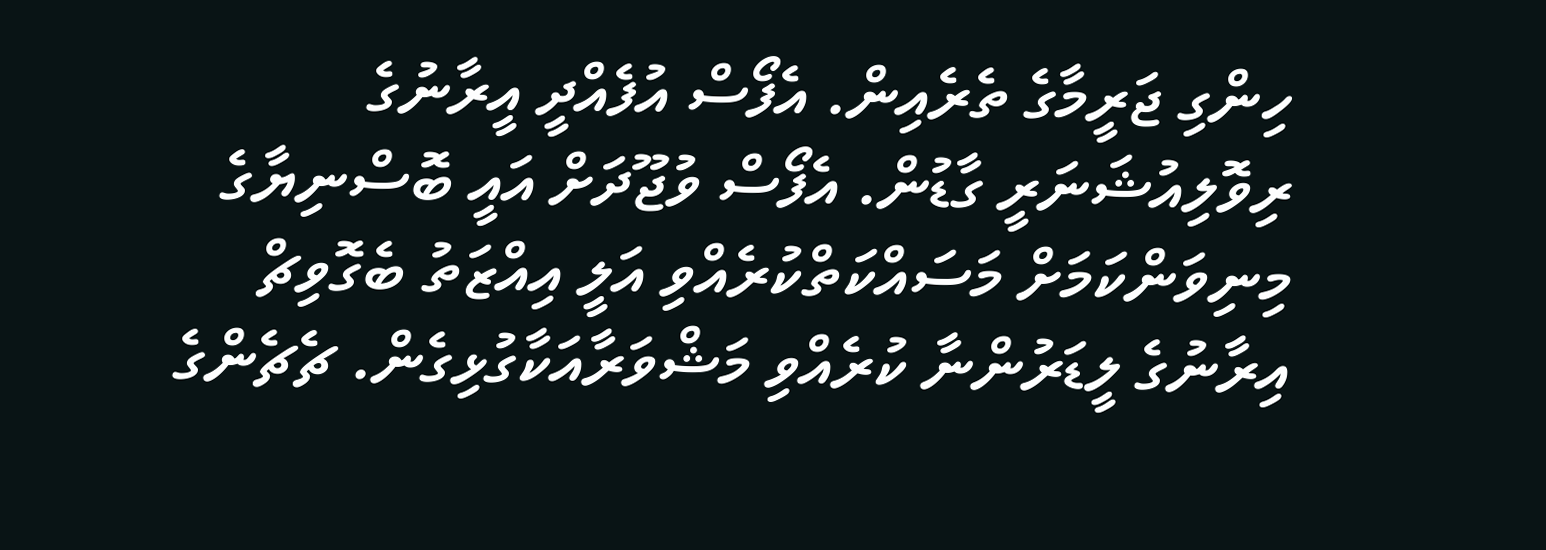ހިންގި ޖަރީމާގެ ތެރެއިން. އެފޯސް އުފެއްދީ އީރާނުގެ ރިވޮލިއުޝަނަރީ ގާޑުން. އެފޯސް ވުޖޫދަށް އައީ ބޮސްނިޔާގެ މިނިވަންކަމަށް މަސައްކަތްކުރެއްވި އަލީ އިއްޒަތު ބެގޮވިޗް އިރާނުގެ ލީޑަރުންނާ ކުރެއްވި މަޝްވަރާއަކާގުޅިގެން. ޗެޗެންގެ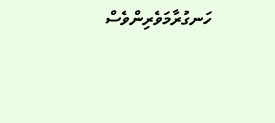ހަނގުރާމަވެރިންވެސް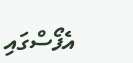އެފޯސްގައި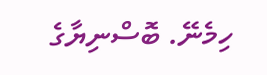ހިމެނޭ. ބޮސްނިޔާގެ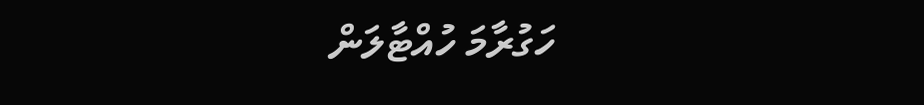ހަގުރާމަ ހުއްޓާލަން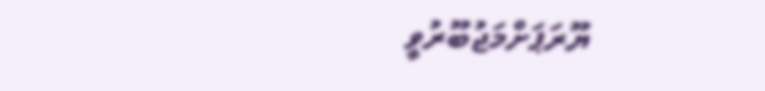ޔޫރަޕަށްމަޖުބޫރުވީ